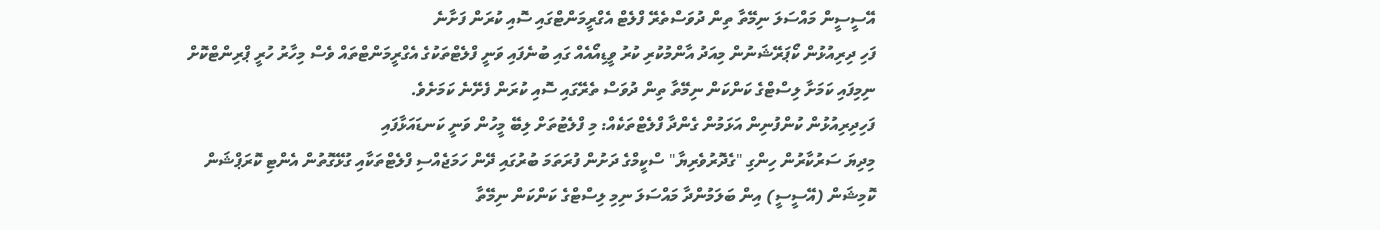އޭސީސީން މައްސަލަ ނިމޭތާ ތިން ދުވަސްތެރޭ ފްލެޓް އެގްރީމަންޓްގައި ސޮއި ކުރަން ފަށާނެ
ފަހި ދިރިއުޅުން ކޯޕަރޭޝަނުން މިއަދު އާންމުކުރި ކުރު ވީޑިއޯއެއް ގައި ބުނެފައި ވަނީ ފްލެޓްތަކުގެ އެގްރީމަންޓްތައް ވެސް މިހާރު ހުރީ ޕްރިންޓްކޮށް ނިމިފައި ކަމަށާ ލިސްޓްގެ ކަންކަން ނިމޭތާ ތިން ދުވަސް ތެރޭގައި ސޮއި ކުރަން ފެށޭނެ ކަމަށެވެ.
ފަހިދިރިއުޅުން ކުންފުނިން އަޅަމުން ގެންދާ ފްލެޓްތަކެއް: މި ފްލެޓުތަށް ލިބޭ މީހުން ވަނީ ކަނޑައަޅާފައި
މިދިޔަ ސަރުކާރުން ހިންގި "ގެދޮރުވެރިޔާ" ސްކީމްގެ ދަށުން ފުރަތަމަ ބުރުގައި ދޭން ހަމަޖެއްސި ފްލެޓްތަކާއި ގުޅޭގޮތުން އެންޓި ކޮރަޕްޝަން ކޮމިޝަން (އޭސީސީ) އިން ބަލަމުންދާ މައްސަލަ ނިމި ލިސްޓްގެ ކަންކަން ނިމޭތާ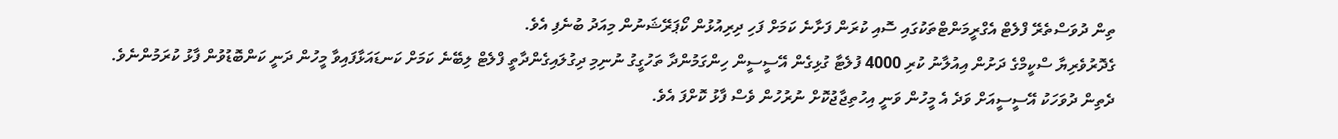ތިން ދުވަސްތެރޭ ފްލެޓް އެގްރީމަންޓްތަކުގައި ސޮއި ކުރަން ފަށާނެ ކަމަށް ފަހި ދިރިއުޅުން ކޯޕަރޭޝަނުން މިއަދު ބުނެފި އެވެ.
ގެދޮރުވެރިޔާ ސްކީމްގެ ދަށުން އިއުލާނު ކުރި 4000 ފުލެޓާ ގުޅިގެން އޭސީސީން ހިންގަމުންދާ ތަހުގީގު ނުނިމި ދިގުލައިގެންދާތީ ފްލެޓް ލިބޭނެ ކަމަށް ކަނޑައަޅާފައިވާ މީހުން ދަނީ ކަންބޮޑުވުން ފާޅު ކުރަމުންނެވެ. ދެތިން ދުވަހަކު އޭސީސީއަށް ވަދެ އެ މީހުން ވަނީ އިހުތިޖާޖުކޮށް ނުރުހުން ވެސް ފާޅު ކޮށްފަ އެވެ.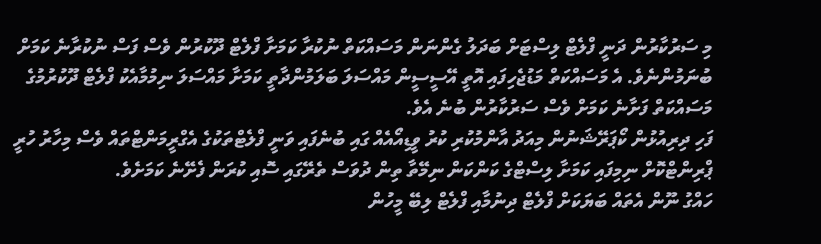މި ސަރުކާރުން ދަނީ ފްލެޓް ލިސްޓަށް ބަދަލު ގެންނަން މަސައްކަތް ނުކުރާ ކަމަށާ ފްލެޓް ދޫކުރުން ވެސް ފަސް ނުކުރާނެ ކަމަށް ބުނަމުންނެވެ. އެ މަސައްކަތް މަޑުޖެހިފައި އޮތީ އޭސީސީން މައްސަލަ ބަލަމުންދާތީ ކަމަށާ މައްސަލަ ނިމުމާއެކު ފްލެޓް ދޫކުރުމުގެ މަސައްކަތް ފަށާނެ ކަމަށް ވެސް ސަރުކާރުން ބުނެ އެވެ.
ފަހި ދިރިއުޅުން ކޯޕަރޭޝަނުން މިއަދު އާންމުކުރި ކުރު ވީޑިއޯއެއް ގައި ބުނެފައި ވަނީ ފްލެޓްތަކުގެ އެގްރީމަންޓްތައް ވެސް މިހާރު ހުރީ ޕްރިންޓްކޮށް ނިމިފައި ކަމަށާ ލިސްޓްގެ ކަންކަން ނިމޭތާ ތިން ދުވަސް ތެރޭގައި ސޮއި ކުރަން ފެށޭނެ ކަމަށެވެ.
ހައްގު ނޫން އެތައް ބަޔަކަށް ފްލެޓް ދިނުމާއި ފްލެޓް ލިބޭ މީހުން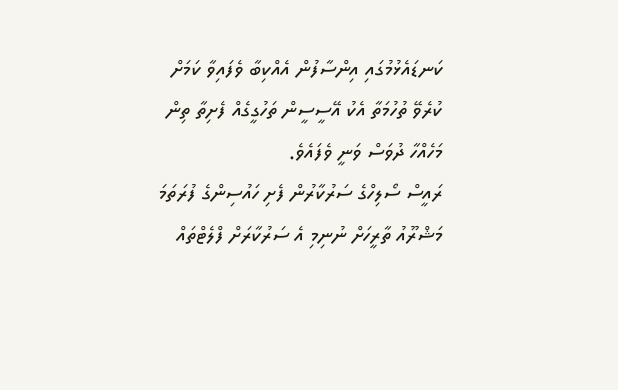ކަނޑައެޅުމުގައި އިންސާފުން އެއްކިބާ ވެފައިވާ ކަމަށް ކުރެވޭ ތުހުމަތާ އެކު އޭސީސީން ތަހުގީގެއް ފެށިތާ ތިން މަހެއްހާ ދުވަސް ވަނީ ވެފައެވެ.
ރައީސް ސޯލިހްގެ ސަރުކާރުން ފެށި ހައުސިންގެ ފުރަތަމަ މަޝްރޫއު ތާރީހަށް ނުނިމި އެ ސަރުކާރަށް ފްލެޓްތައް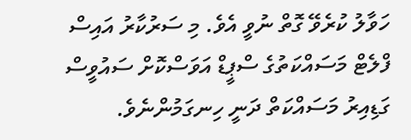ހަވާލު ކުރެވޭ ގޮތް ނުވީ އެވެ. މި ސަރުކާރު އައިސް ފްލެޓް މަސައްކަތުގެ ސްޕީޑް އަވަސްކޮށް ސައުވީސް ގަޑިއިރު މަސައްކަތް ދަނީ ހިނގަމުންނެވެ.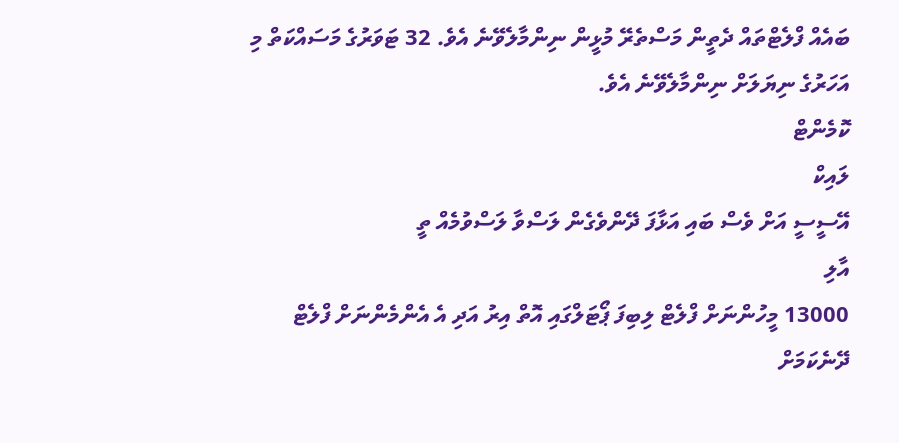ބައެއް ފްލެޓްތައް ދެތީން މަސްތެރޭ މުޅީން ނިންމާލެވޭނެ އެވެ. 32 ޓަވަރުގެ މަސައްކަތް މި އަހަރުގެ ނިޔަލަށް ނިންމާލެވޭނެ އެވެ.
ކޮމެންޓް
ލައިކް
އޭސީސީ އަށް ވެސް ބައި އަޅާފަ ދޭންވެގެން ލަސްވާ ލަސްވުމެއް ތީ
އާލި
13000 މީހުންނަށް ފްލެޓް ލިބިފަ ޕޯޓަލްގައި އޮތް އިރު އަދި އެ އެންމެންނަށް ފްލެޓް ދޭނެކަމަށް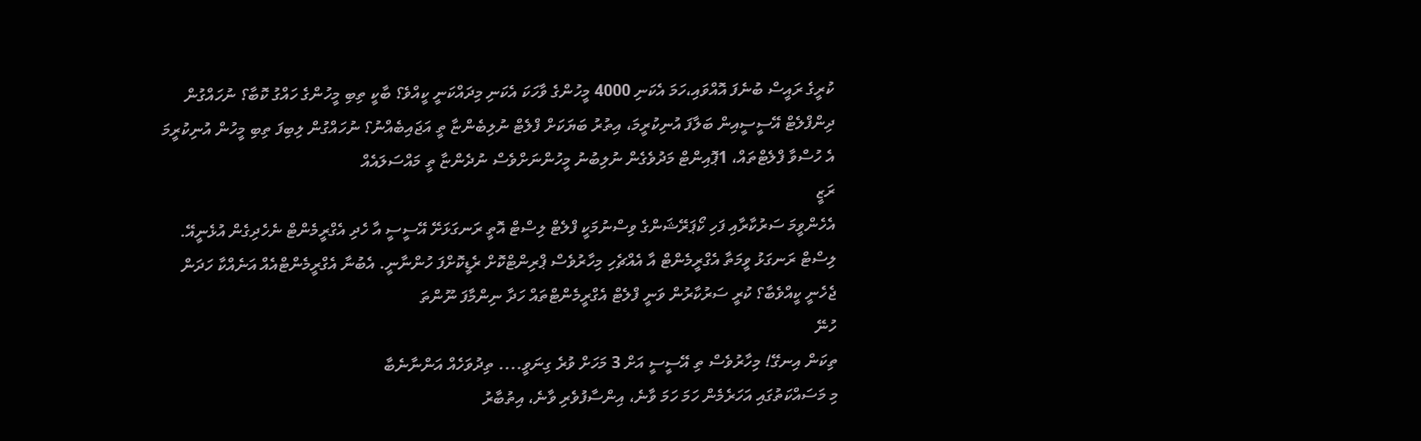ކުރީގެ ރައީސް ބުނެފަ އޮއްވައި،ހަމަ އެކަނި 4000 މީހުންގެ ވާހަކަ އެކަނި މިދައްކަނީ ކީއްވެ؟ ބާކީ ތިބި މީހުންގެ ހައްގު ކޮބާ؟ ނުހައްގުން ދިންފްލެޓް އޭސީސީއިން ބަލާފަ އުނިކުރީމަ، އިތުރު ބަޔަކަށް ފްލެޓް ނުލިބެންޏާ ތީ އަޖައިބެއްނު؟ ނުހައްގުން ލިބިފަ ތިބި މީހުން އުނިކުރީމަ އެ ހުސްވާ ފްލެޓްތައް، 1ޕޮއިންޓް މަދުވެގެން ނުލިބުނު މީހުންނަށްވެސް ނުދެންޏާ ތީ މައްސަލައެއް
ރަޒީ
އެހެންވީމަ ސަރުކާރާއި ފަހި ކޯޕަރޭޝަންގެ ވިސްނުމަކީ ފްލެޓް ލިސްޓް އޮތީ ރަނގަޅަށޭ އޭސީސީ އާ ހެދި އެގްރީމެންޓް ނެހެދިގެން އުޅެނީއޭ. ލިސްޓް ރަނގަޅު ވީމަތާ އެގްރީމެންޓް އާ އެއްޗެހި މިހާރުވެސް ޕްރިންޓްކޮށް ރެޑީކޮށްފަ ހުންނާނީ. އެބުނާ އެގްރީމެންޓްއެއް އަނެއްކާ ހަދަން ޖެހެނީ ކީއްވެބާ؟ ކުރީ ސަރުކާރުން ވަނީ ފްލެޓް އެގްރީމެންޓްތައް ހަދާ ނިންމާފަ ނޫންތަ
ހުނޭ
ތިކަން އިނގޭ! މިހާރުވެސް ތި އޭސީސީ އަށް 3 މަހަށް ވުރެ ގިނަވީ.... ތިދުވަހެއް އަންނާނެބާ
މި މަސައްކަތުގައި އަހަރެމެން ހަމަ ހަމަ ވާނެ، އިންސާފުވެރި ވާނެ، އިތުބާރު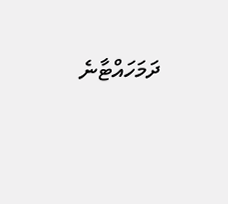ދަމަހައްޓާނެ